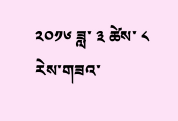༢༠༡༦ ཟླ་ ༣ ཚེས་ ༨ རེས་གཟའ་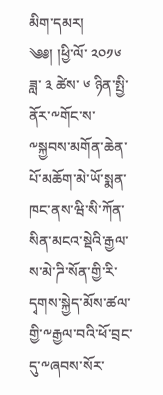མིག་དམར།
༄༅། །ཕྱི་ལོ་ ༢༠༡༦ ཟླ་ ༣ ཚེས་ ༦ ཉིན་སྤྱི་ནོར་༸གོང་ས་༸སྐྱབས་མགོན་ཆེན་པོ་མཆོག་མེ་ཡོ་སྨན་ཁང་ནས་ཝི་སི་ཀོན་སིན་མངའ་སྡེའི་རྒྱལ་ས་མེ་ཌི་སོན་གྱི་རི་དྭགས་སྐྱེད་མོས་ཚལ་གྱི་༸རྒྱལ་བའི་ཕོ་བྲང་དུ་༸ཞབས་སོར་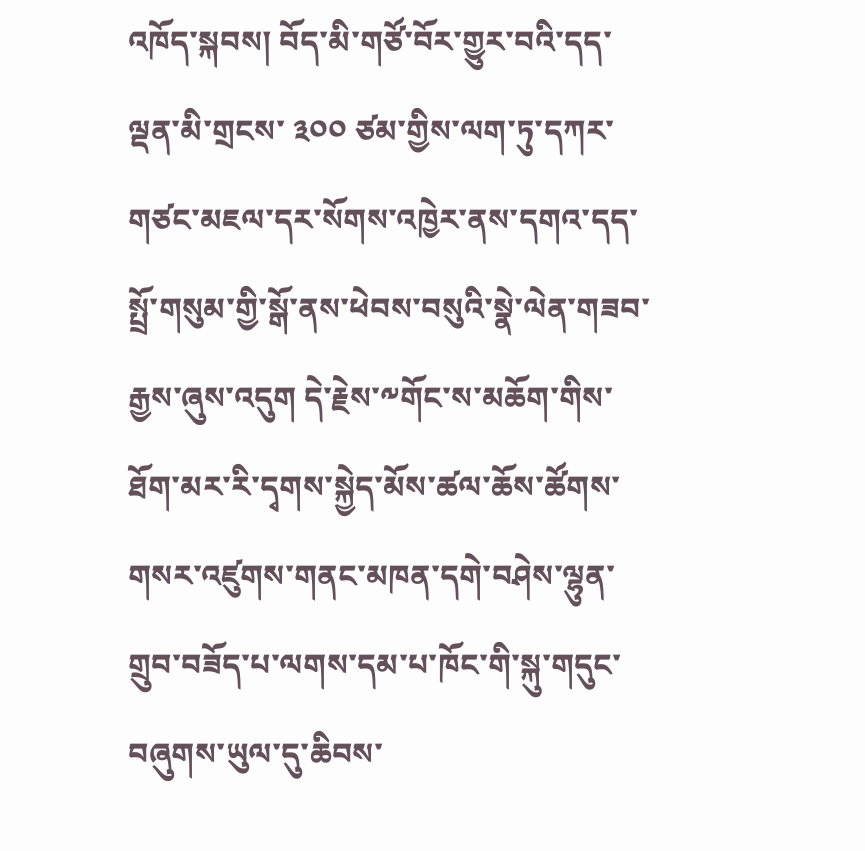འཁོད་སྐབས། བོད་མི་གཙོ་བོར་གྱུར་བའི་དད་ལྡན་མི་གྲངས་ ༣༠༠ ཙམ་གྱིས་ལག་ཏུ་དཀར་གཙང་མཇལ་དར་སོགས་འཁྱེར་ནས་དགའ་དད་སྤྲོ་གསུམ་གྱི་སྒོ་ནས་ཕེབས་བསུའི་སྣེ་ལེན་གཟབ་རྒྱས་ཞུས་འདུག དེ་རྗེས་༸གོང་ས་མཆོག་གིས་ཐོག་མར་རི་དྭགས་སྐྱེད་མོས་ཚལ་ཆོས་ཚོགས་གསར་འཛུགས་གནང་མཁན་དགེ་བཤེས་ལྷུན་གྲུབ་བཟོད་པ་ལགས་དམ་པ་ཁོང་གི་སྐུ་གདུང་བཞུགས་ཡུལ་དུ་ཆིབས་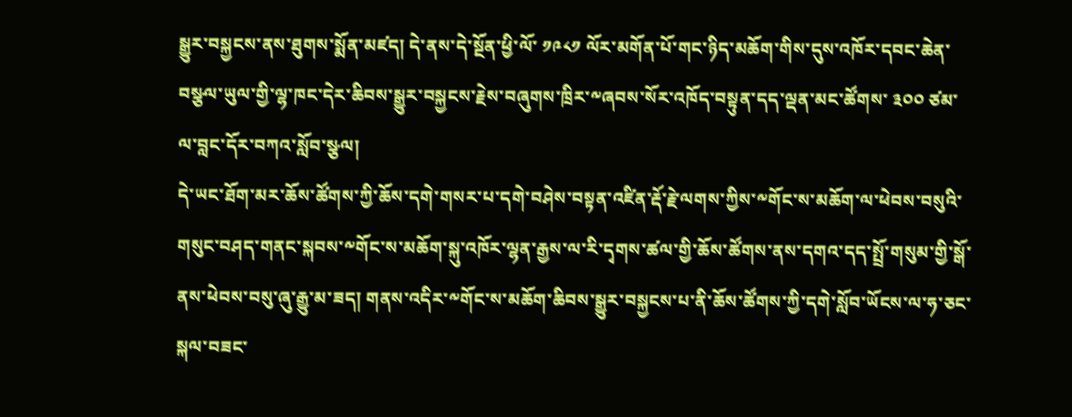སྒྱུར་བསྐྱངས་ནས་ཐུགས་སྨོན་མཛད། དེ་ནས་དེ་སྔོན་ཕྱི་ལོ་ ༡༩༨༡ ལོར་མགོན་པོ་གང་ཉིད་མཆོག་གིས་དུས་འཁོར་དབང་ཆེན་བསྩལ་ཡུལ་གྱི་ལྷ་ཁང་དེར་ཆིབས་སྒྱུར་བསྐྱངས་རྗེས་བཞུགས་ཁྲིར་༸ཞབས་སོར་འཁོད་བསྟུན་དད་ལྡན་མང་ཚོགས་ ༣༠༠ ཙམ་ལ་བླང་དོར་བཀའ་སློབ་སྩལ།
དེ་ཡང་ཐོག་མར་ཆོས་ཚོགས་ཀྱི་ཆོས་དགེ་གསར་པ་དགེ་བཤེས་བསྟན་འཛིན་རྡོ་རྗེ་ལགས་ཀྱིས་༸གོང་ས་མཆོག་ལ་ཕེབས་བསུའི་གསུང་བཤད་གནང་སྐབས་༸གོང་ས་མཆོག་སྐུ་འཁོར་ལྷན་རྒྱས་ལ་རི་དྭགས་ཚལ་གྱི་ཆོས་ཚོགས་ནས་དགའ་དད་སྤྲོ་གསུམ་གྱི་སྒོ་ནས་ཕེབས་བསུ་ཞུ་རྒྱུ་མ་ཟད། གནས་འདིར་༸གོང་ས་མཆོག་ཆིབས་སྒྱུར་བསྐྱངས་པ་ནི་ཆོས་ཚོགས་ཀྱི་དགེ་སློབ་ཡོངས་ལ་ཧ་ཅང་སྐལ་བཟང་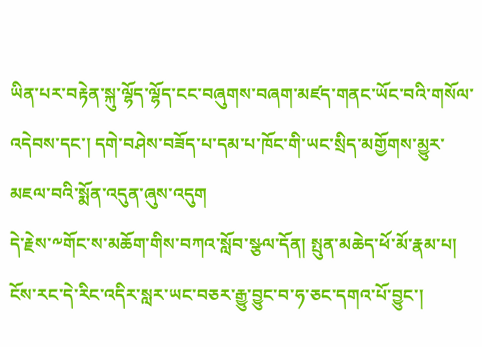ཡིན་པར་བརྟེན་སྐུ་ལྷོད་ལྷོད་ངང་བཞུགས་བཞག་མཛད་གནང་ཡོང་བའི་གསོལ་འདེབས་དང་། དགེ་བཤེས་བཟོད་པ་དམ་པ་ཁོང་གི་ཡང་སྲིད་མགྱོགས་མྱུར་མཇལ་བའི་སྨོན་འདུན་ཞུས་འདུག
དེ་རྗེས་༸གོང་ས་མཆོག་གིས་བཀའ་སློབ་སྩལ་དོན། སྤུན་མཆེད་ཕོ་མོ་རྣམ་པ། ངོས་རང་དེ་རིང་འདིར་སླར་ཡང་བཅར་རྒྱུ་བྱུང་བ་ཧ་ཅང་དགའ་པོ་བྱུང་།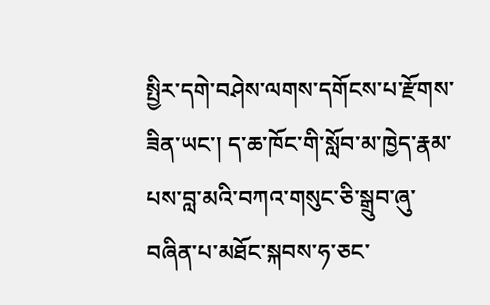སྤྱིར་དགེ་བཤེས་ལགས་དགོངས་པ་རྫོགས་ཟིན་ཡང་། ད་ཆ་ཁོང་གི་སློབ་མ་ཁྱེད་རྣམ་པས་བླ་མའི་བཀའ་གསུང་ཅི་སྒྲུབ་ཞུ་བཞིན་པ་མཐོང་སྐབས་ཧ་ཅང་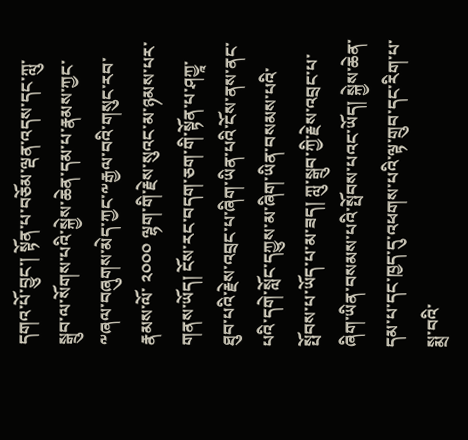དགའ་པོ་བྱུང་། སྟོན་པ་བཅོམ་ལྡན་འདས་དང་ཀླུ་སྒྲུབ་ལ་སོགས་པའི་སྐྱེས་ཆེན་དམ་པ་རྣམས་ཀྱང་༸ཞལ་བཞུགས་མེད་ཀྱང་༸རྒྱལ་བའི་གསུང་རབ་རྣམས་ལོ་ ༢༠༠༠ ལྷག་གི་རྗེས་སུའང་མ་ཉམས་པར་གནས་ཡོད། ངོས་རང་བདག་ཅག་གི་སྟོན་པ་ཤཀྱཱ་ཐུབ་པའི་རྗེས་འབྲང་པ་ཞིག་ཡིན་པའི་ངོས་ནས་ནང་པའི་དགེ་སློང་དཀྱུས་མ་ཞིག་ཡིན་བསམས་པའི་སྤོབས་པ་ཡོད་པ་མ་ཟད། ཀླུ་སྒྲུབ་ཀྱི་རྗེས་འབྲང་པ་ཞིག་ཡིན་བསམས་པའི་སྤོབས་པའང་ཡོད། སྐྱེས་ཆེན་དམ་པ་དང་ཁྱད་དུ་འཕགས་པའི་ལྟ་གྲུབ་དང་རིག་པ་སྨྲ་བའི་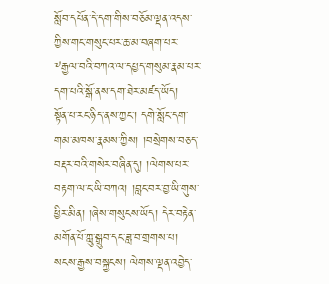སློབ་དཔོན་དེ་དག་གིས་བཅོམ་ལྡན་འདས་ཀྱིས་གང་གསུང་པར་ཆ་མ་བཞག་པར་༸རྒྱལ་བའི་བཀའ་ལ་དཔྱད་གསུམ་རྣམ་པར་དག་པའི་སྒོ་ནས་དག་ཐེར་མཛད་ཡོད།
སྟོན་པ་རང་ཉིད་ནས་ཀྱང་། དགེ་སློང་དག་གམ་མཁས་རྣམས་ཀྱིས། །བསྲེགས་བཅད་བརྡར་བའི་གསེར་བཞིན་དུ། །ལེགས་པར་བརྟག་ལ་ང་ཡི་བཀའ། །བླང་བར་བྱ་ཡི་གུས་ཕྱིར་མིན། །ཞེས་གསུངས་ཡོད། དེར་བརྟེན་མགོན་པོ་ཀླུ་སྒྲུབ་དང་ཟླ་བ་གྲགས་པ། སངས་རྒྱས་བསྐྱངས། ལེགས་ལྡན་འབྱེད་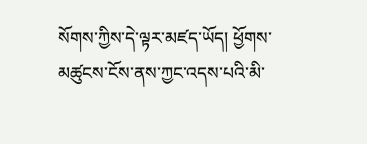སོགས་ཀྱིས་དེ་ལྟར་མཛད་ཡོད། ཕྱོགས་མཚུངས་ངོས་ནས་ཀྱང་འདས་པའི་མི་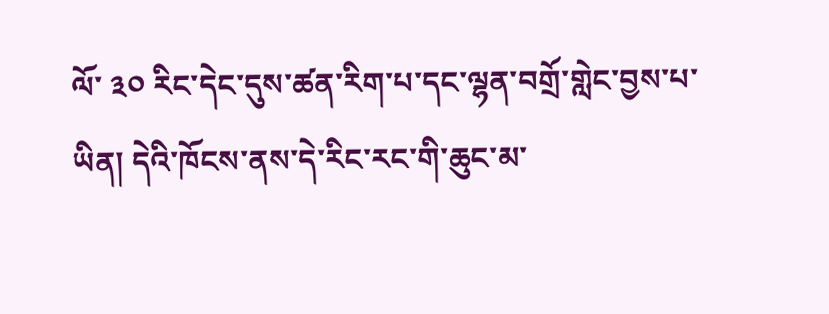ལོ་ ༣༠ རིང་དེང་དུས་ཚན་རིག་པ་དང་ལྷན་བགྲོ་གླེང་བྱས་པ་ཡིན། དེའི་ཁོངས་ནས་དེ་རིང་རང་གི་ཆུང་མ་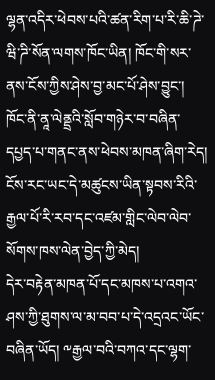ལྷན་འདིར་ཕེབས་པའི་ཚན་རིག་པ་རི་ཆི་ཌེ་ཝི་ཌི་སོན་ལགས་ཁོང་ཡིན། ཁོང་གི་སར་ནས་ངོས་ཀྱིས་ཤེས་བྱ་མང་པོ་ཤེས་བྱུང་། ཁོང་ནི་ནཱ་ལེནྡྲའི་སློབ་གཉེར་བ་བཞིན་དཔྱད་པ་གནང་ནས་ཕེབས་མཁན་ཞིག་རེད། ངོས་རང་ཡང་དེ་མཚུངས་ཡིན་སྟབས་རིའི་རྒྱལ་པོ་རི་རབ་དང་འཛམ་གླིང་ལེབ་ལེབ་སོགས་ཁས་ལེན་བྱེད་ཀྱི་མེད།
དེར་བརྟེན་མཁན་པོ་དང་མཁས་པ་འགའ་ཤས་ཀྱི་ཐུགས་ལ་མ་བབ་པ་དེ་འདྲའང་ཡོང་བཞིན་ཡོད། ༸རྒྱལ་བའི་བཀའ་དང་ལྷག་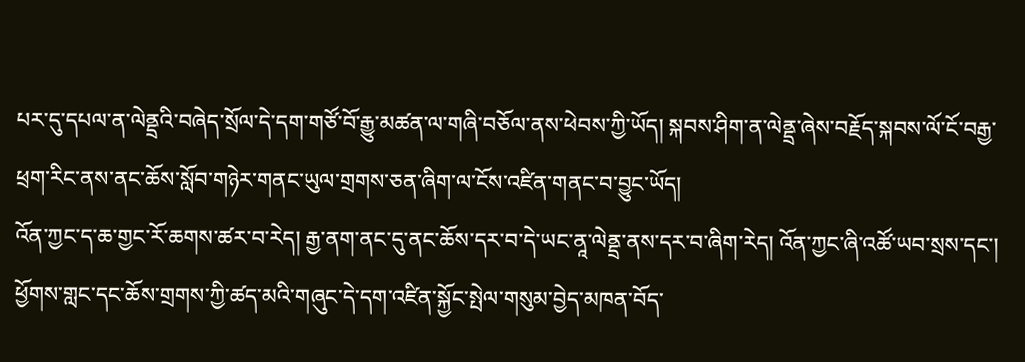པར་དུ་དཔལ་ན་ལེནྡྲའི་བཞེད་སྲོལ་དེ་དག་གཙོ་བོ་རྒྱུ་མཚན་ལ་གཞི་བཅོལ་ནས་ཕེབས་ཀྱི་ཡོད། སྐབས་ཤིག་ན་ལེནྡྲ་ཞེས་བརྗོད་སྐབས་ལོ་ངོ་བརྒྱ་ཕྲག་རིང་ནས་ནང་ཆོས་སློབ་གཉེར་གནང་ཡུལ་གྲགས་ཅན་ཞིག་ལ་ངོས་འཛིན་གནང་བ་བྱུང་ཡོད།
འོན་ཀྱང་ད་ཆ་གྱང་རོ་ཆགས་ཚར་བ་རེད། རྒྱ་ནག་ནང་དུ་ནང་ཆོས་དར་བ་དེ་ཡང་ནཱ་ལེནྡྲ་ནས་དར་བ་ཞིག་རེད། འོན་ཀྱང་ཞི་འཚོ་ཡབ་སྲས་དང་། ཕྱོགས་གླང་དང་ཆོས་གྲགས་ཀྱི་ཚད་མའི་གཞུང་དེ་དག་འཛིན་སྐྱོང་སྤེལ་གསུམ་བྱེད་མཁན་བོད་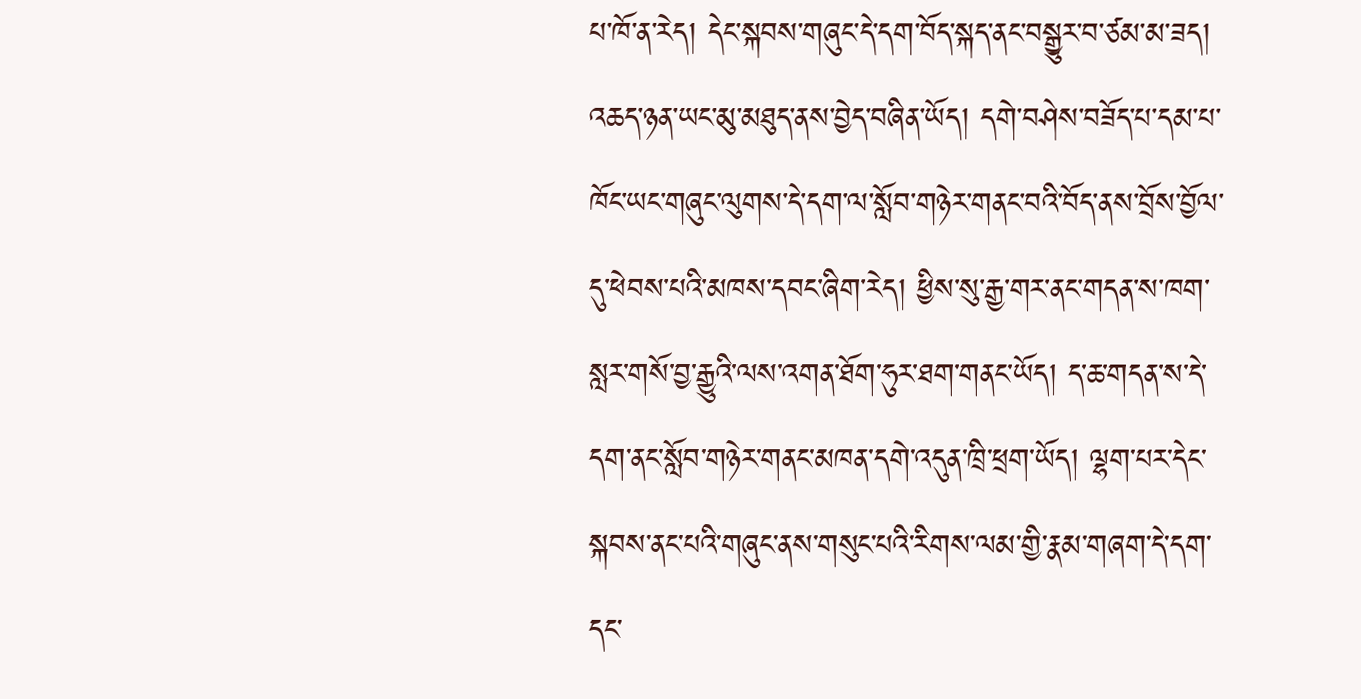པ་ཁོ་ན་རེད། དེང་སྐབས་གཞུང་དེ་དག་བོད་སྐད་ནང་བསྒྱུར་བ་ཙམ་མ་ཟད། འཆད་ཉན་ཡང་མུ་མཐུད་ནས་བྱེད་བཞིན་ཡོད། དགེ་བཤེས་བཟོད་པ་དམ་པ་ཁོང་ཡང་གཞུང་ལུགས་དེ་དག་ལ་སློབ་གཉེར་གནང་བའི་བོད་ནས་བྲོས་བྱོལ་དུ་ཕེབས་པའི་མཁས་དབང་ཞིག་རེད། ཕྱིས་སུ་རྒྱ་གར་ནང་གདན་ས་ཁག་སླར་གསོ་བྱ་རྒྱུའི་ལས་འགན་ཐོག་ཧུར་ཐག་གནང་ཡོད། ད་ཆ་གདན་ས་དེ་དག་ནང་སློབ་གཉེར་གནང་མཁན་དགེ་འདུན་ཁྲི་ཕྲག་ཡོད། ལྷག་པར་དེང་སྐབས་ནང་པའི་གཞུང་ནས་གསུང་པའི་རིགས་ལམ་གྱི་རྣམ་གཞག་དེ་དག་དང་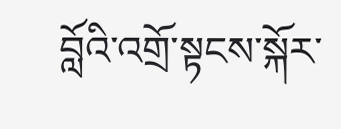བློའི་འགྲོ་སྟངས་སྐོར་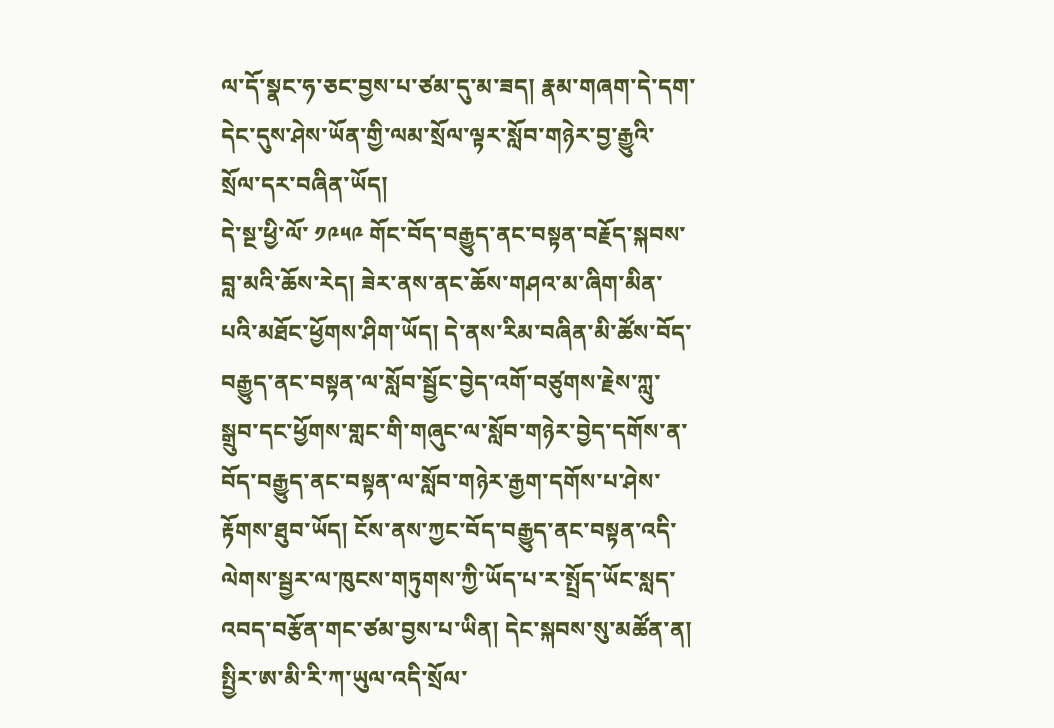ལ་དོ་སྣང་ཧ་ཅང་བྱས་པ་ཙམ་དུ་མ་ཟད། རྣམ་གཞག་དེ་དག་དེང་དུས་ཤེས་ཡོན་གྱི་ལམ་སྲོལ་ལྟར་སློབ་གཉེར་བྱ་རྒྱུའི་སྲོལ་དར་བཞིན་ཡོད།
དེ་སྔ་ཕྱི་ལོ་ ༡༩༥༩ གོང་བོད་བརྒྱུད་ནང་བསྟན་བརྗོད་སྐབས་བླ་མའི་ཆོས་རེད། ཟེར་ནས་ནང་ཆོས་གཤའ་མ་ཞིག་མིན་པའི་མཐོང་ཕྱོགས་ཤིག་ཡོད། དེ་ནས་རིམ་བཞིན་མི་ཚོས་བོད་བརྒྱུད་ནང་བསྟན་ལ་སློབ་སྦྱོང་བྱེད་འགོ་བཙུགས་རྗེས་ཀླུ་སྒྲུབ་དང་ཕྱོགས་གླང་གི་གཞུང་ལ་སློབ་གཉེར་བྱེད་དགོས་ན་བོད་བརྒྱུད་ནང་བསྟན་ལ་སློབ་གཉེར་རྒྱག་དགོས་པ་ཤེས་རྟོགས་ཐུབ་ཡོད། ངོས་ནས་ཀྱང་བོད་བརྒྱུད་ནང་བསྟན་འདི་ལེགས་སྦྱར་ལ་ཁུངས་གཏུགས་ཀྱི་ཡོད་པ་ར་སྤྲོད་ཡོང་སླད་འབད་བརྩོན་གང་ཙམ་བྱས་པ་ཡིན། དེང་སྐབས་སུ་མཚོན་ན། སྤྱིར་ཨ་མི་རི་ཀ་ཡུལ་འདི་སྲོལ་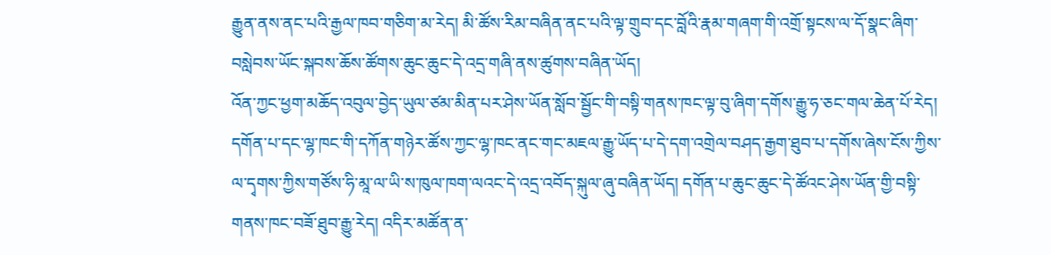རྒྱུན་ནས་ནང་པའི་རྒྱལ་ཁབ་གཅིག་མ་རེད། མི་ཚོས་རིམ་བཞིན་ནང་པའི་ལྟ་གྲུབ་དང་བློའི་རྣམ་གཞག་གི་འགྲོ་སྟངས་ལ་དོ་སྣང་ཞིག་བསླེབས་ཡོང་སྐབས་ཆོས་ཚོགས་ཆུང་ཆུང་དེ་འདྲ་གཞི་ནས་ཚུགས་བཞིན་ཡོད།
འོན་ཀྱང་ཕྱག་མཆོད་འབུལ་བྱེད་ཡུལ་ཙམ་མིན་པར་ཤེས་ཡོན་སློབ་སྦྱོང་གི་བསྟི་གནས་ཁང་ལྟ་བུ་ཞིག་དགོས་རྒྱུ་ཧ་ཅང་གལ་ཆེན་པོ་རེད། དགོན་པ་དང་ལྷ་ཁང་གི་དཀོན་གཉེར་ཚོས་ཀྱང་ལྷ་ཁང་ནང་གང་མཇལ་རྒྱུ་ཡོད་པ་དེ་དག་འགྲེལ་བཤད་རྒྱག་ཐུབ་པ་དགོས་ཞེས་ངོས་ཀྱིས་ལ་དྭགས་ཀྱིས་གཙོས་ཧི་མཱ་ལ་ཡི་ས་ཁུལ་ཁག་ལའང་དེ་འདྲ་འབོད་སྐུལ་ཞུ་བཞིན་ཡོད། དགོན་པ་ཆུང་ཆུང་དེ་ཚོའང་ཤེས་ཡོན་གྱི་བསྟི་གནས་ཁང་བཟོ་ཐུབ་རྒྱུ་རེད། འདིར་མཚོན་ན་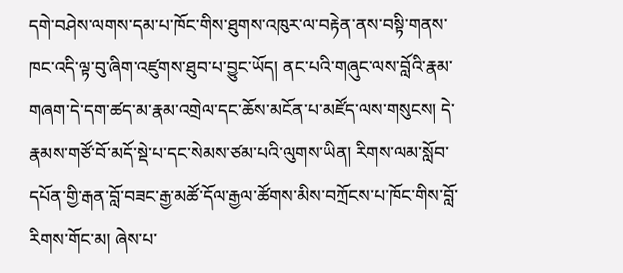དགེ་བཤེས་ལགས་དམ་པ་ཁོང་གིས་ཐུགས་འཁུར་ལ་བརྟེན་ནས་བསྟི་གནས་ཁང་འདི་ལྟ་བུ་ཞིག་འཛུགས་ཐུབ་པ་བྱུང་ཡོད། ནང་པའི་གཞུང་ལས་བློའི་རྣམ་གཞག་དེ་དག་ཚད་མ་རྣམ་འགྲེལ་དང་ཆོས་མངོན་པ་མཛོད་ལས་གསུངས། དེ་རྣམས་གཙོ་བོ་མདོ་སྡེ་པ་དང་སེམས་ཙམ་པའི་ལུགས་ཡིན། རིགས་ལམ་སློབ་དཔོན་གྱི་རྒན་བློ་བཟང་རྒྱ་མཚོ་དོལ་རྒྱལ་ཚོགས་མིས་བཀྲོངས་པ་ཁོང་གིས་བློ་རིགས་གོང་མ། ཞེས་པ་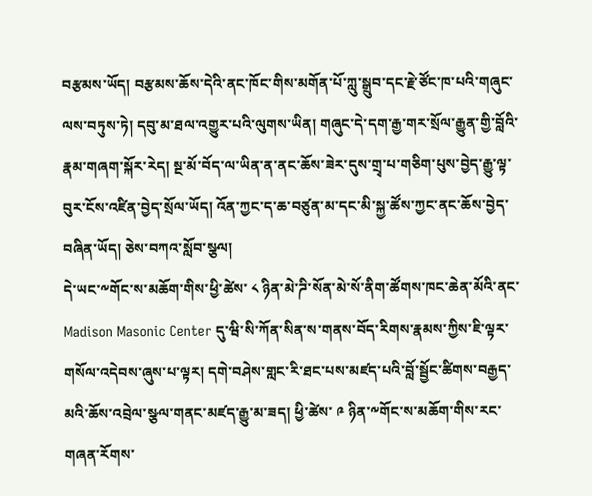བརྩམས་ཡོད། བརྩམས་ཆོས་དེའི་ནང་ཁོང་གིས་མགོན་པོ་ཀླུ་སྒྲུབ་དང་རྗེ་ཙོང་ཁ་པའི་གཞུང་ལས་བཏུས་ཏེ། དབུ་མ་ཐལ་འགྱུར་པའི་ལུགས་ཡིན། གཞུང་དེ་དག་རྒྱ་གར་སྲོལ་རྒྱུན་གྱི་བློའི་རྣམ་གཞག་སྐོར་རེད། སྔ་མོ་བོད་ལ་ཡིན་ན་ནང་ཆོས་ཟེར་དུས་གྲྭ་པ་གཅིག་པུས་བྱེད་རྒྱུ་ལྟ་བུར་ངོས་འཛིན་བྱེད་སྲོལ་ཡོད། འོན་ཀྱང་ད་ཆ་བཙུན་མ་དང་མི་སྐྱ་ཚོས་ཀྱང་ནང་ཆོས་བྱེད་བཞིན་ཡོད། ཅེས་བཀའ་སློབ་སྩལ།
དེ་ཡང་༸གོང་ས་མཆོག་གིས་ཕྱི་ཚེས་ ༨ ཉིན་མེ་ཌི་སོན་མེ་སོ་ནིག་ཚོགས་ཁང་ཆེན་མོའི་ནང་ Madison Masonic Center དུ་ཝི་སི་ཀོན་སིན་ས་གནས་བོད་རིགས་རྣམས་ཀྱིས་ཇི་ལྟར་གསོལ་འདེབས་ཞུས་པ་ལྟར། དགེ་བཤེས་གླང་རི་ཐང་པས་མཛད་པའི་བློ་སྦྱོང་ཚིགས་བརྒྱད་མའི་ཆོས་འབྲེལ་སྩལ་གནང་མཛད་རྒྱུ་མ་ཟད། ཕྱི་ཚེས་ ༩ ཉིན་༸གོང་ས་མཆོག་གིས་རང་གཞན་རོགས་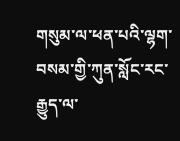གསུམ་ལ་ཕན་པའི་ལྷག་བསམ་གྱི་ཀུན་སློང་རང་རྒྱུད་ལ་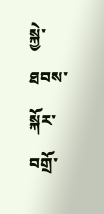སྐྱེ་ཐབས་སྐོར་བགྲོ་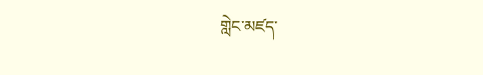གླེང་མཛད་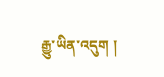རྒྱུ་ཡིན་འདུག །